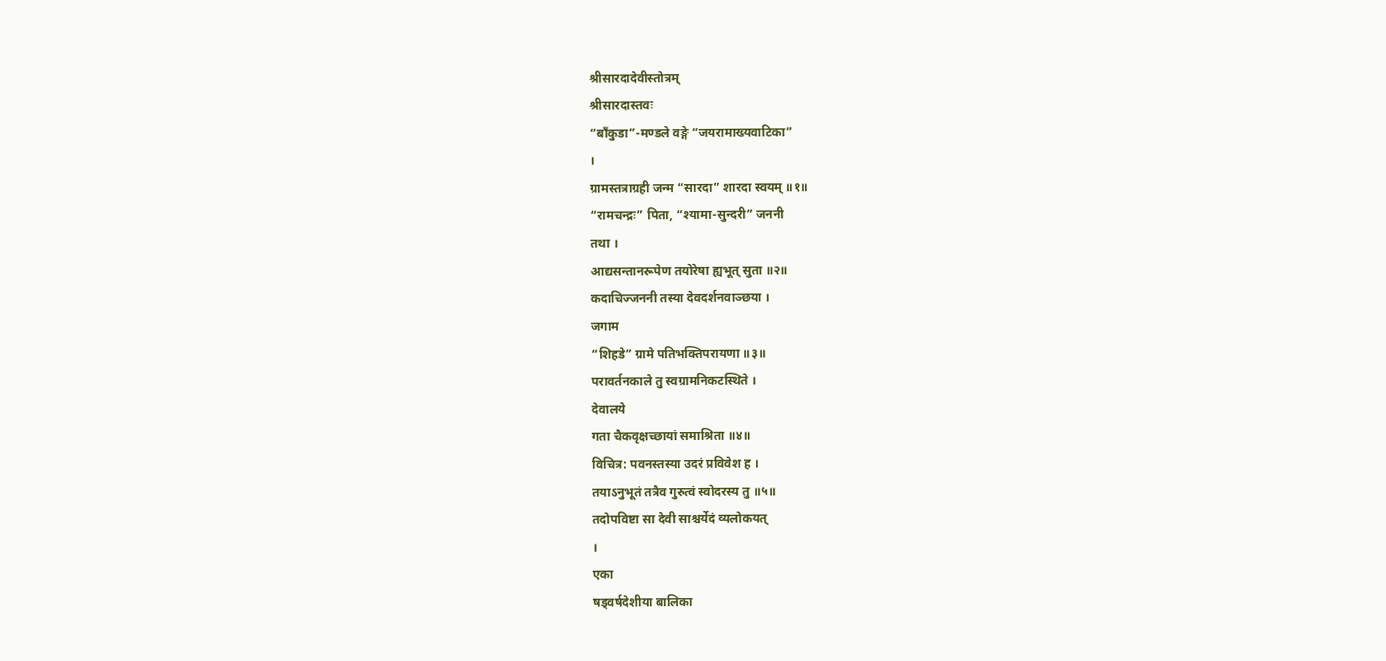श्रीसारदादेवीस्तोत्रम्
श्रीसारदास्तवः
“बाँकुडा”-मण्डले वङ्गे “जयरामाख्यवाटिका”
।
ग्रामस्तत्राग्रही जन्म “सारदा” शारदा स्वयम् ॥१॥
“रामचन्द्रः” पिता, “श्यामा-सुन्दरी” जननी
तथा ।
आद्यसन्तानरूपेण तयोरेषा ह्यभूत् सुता ॥२॥
कदाचिज्जननी तस्या देवदर्शनवाञ्छया ।
जगाम
“शिहडे” ग्रामे पतिभक्तिपरायणा ॥३॥
परावर्तनकाले तु स्वग्रामनिकटस्थिते ।
देवालये
गता चैकवृक्षच्छायां समाश्रिता ॥४॥
विचित्र: पवनस्तस्या उदरं प्रविवेश ह ।
तयाऽनुभूतं तत्रैव गुरुत्वं स्वोदरस्य तु ॥५॥
तदोपविष्टा सा देवी साश्चर्येदं व्यलोकयत्
।
एका
षड्वर्षदेशीया बालिका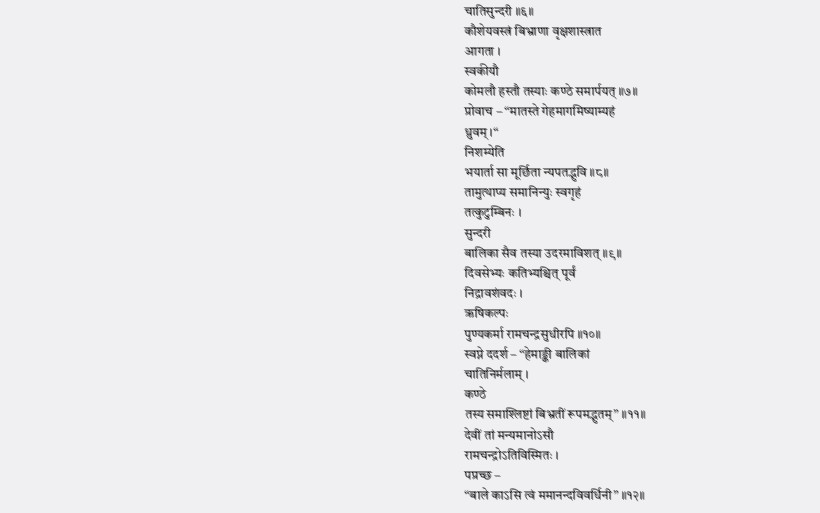चातिसुन्दरी ॥६॥
कौशेयवस्त्रं बिभ्राणा वृक्षशास्त्रात
आगता ।
स्वकीयौ
कोमलौ हस्तौ तस्याः कण्ठे समार्पयत् ॥७॥
प्रोवाच – “मातस्ते गेहमागमिष्याम्यहं
ध्रुवम् ।“
निशम्येति
भयार्ता सा मूर्छिता न्यपतद्भुवि ॥८॥
तामुत्थाप्य समानिन्युः स्वगृहं
तत्कुटुम्बिनः ।
सुन्दरी
बालिका सैव तस्या उदरमाविशत् ॥९॥
दिवसेभ्यः कतिभ्यश्चित् पूर्वं
निद्रावशंवदः ।
ऋषिकल्पः
पुण्यकर्मा रामचन्द्रसुधीरपि ॥१०॥
स्वप्ने ददर्श – “हेमाङ्की बालिकां
चातिनिर्मलाम् ।
कण्ठे
तस्य समाश्लिष्टां बिभ्रतीं रूपमद्भुतम्” ॥११॥
देवीं तां मन्यमानोऽसौ
रामचन्द्रोऽतिविस्मितः ।
पप्रच्छ –
“बाले काऽसि त्वं ममानन्दविवर्धिनी” ॥१२॥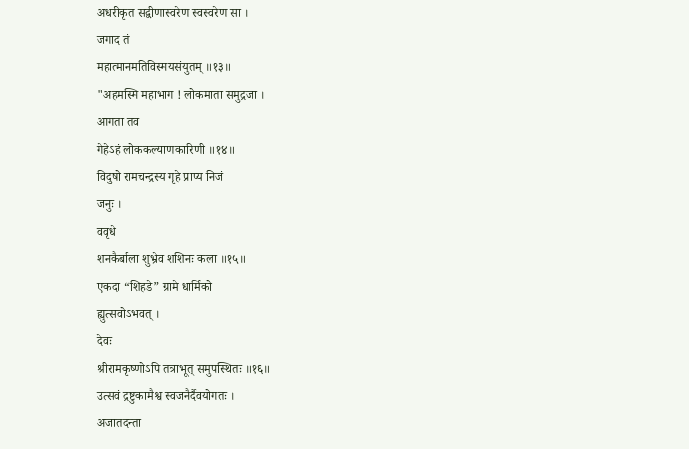अधरीकृत सद्वीणास्वरेण स्वस्वरेण सा ।
जगाद तं
महात्मानमतिविस्मयसंयुतम् ॥१३॥
"अहमस्मि महाभाग ! लोकमाता समुद्रजा ।
आगता तव
गेहेऽहं लोककल्याणकारिणी ॥१४॥
विदुषो रामचन्द्रस्य गृहे प्राप्य निजं
जनुः ।
ववृधे
शनकैर्बाला शुभ्रेव शशिनः कला ॥१५॥
एकदा “शिहडे” ग्रामे धार्मिको
ह्युत्सवोऽभवत् ।
देवः
श्रीरामकृष्णोऽपि तत्राभूत् समुपस्थितः ॥१६॥
उत्सवं द्रष्टुकामैश्व स्वजनैर्दैवयोगतः ।
अजातदन्ता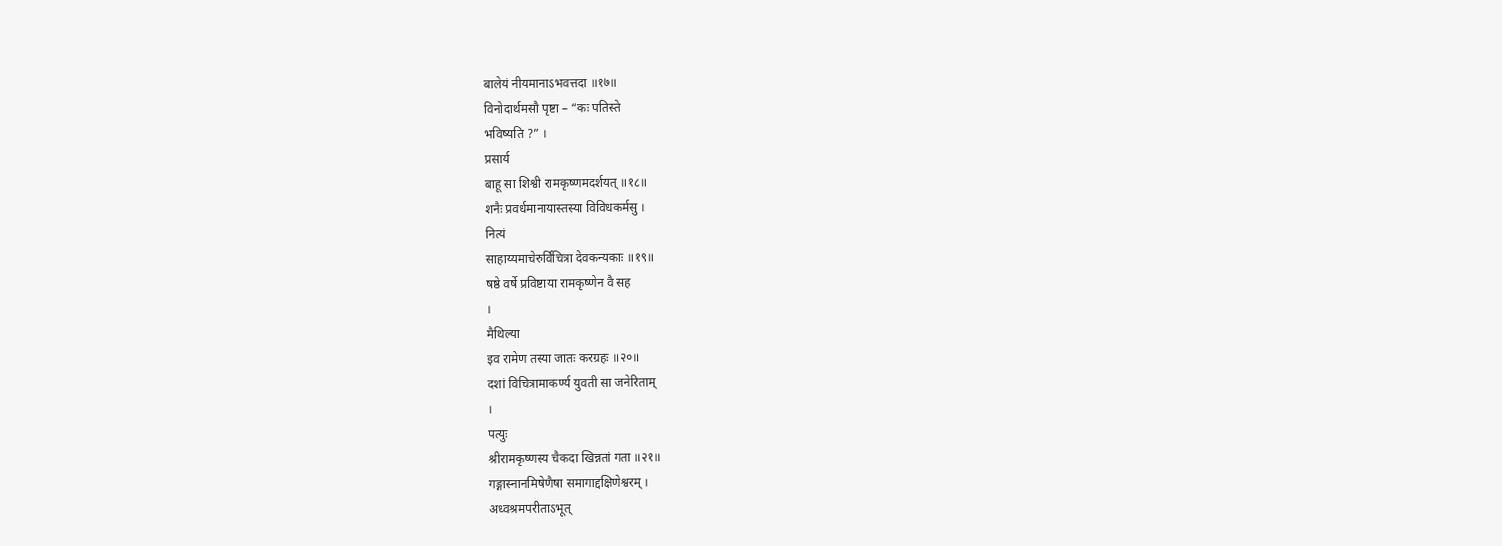बालेयं नीयमानाऽभवत्तदा ॥१७॥
विनोदार्थमसौ पृष्टा – “कः पतिस्ते
भविष्यति ?” ।
प्रसार्य
बाहू सा शिश्वी रामकृष्णमदर्शयत् ॥१८॥
शनैः प्रवर्धमानायास्तस्या विविधकर्मसु ।
नित्यं
साहाय्यमाचेरुर्विचित्रा देवकन्यकाः ॥१९॥
षष्ठे वर्षे प्रविष्टाया रामकृष्णेन वै सह
।
मैथिल्या
इव रामेण तस्या जातः करग्रहः ॥२०॥
दशां विचित्रामाकर्ण्य युवती सा जनेरिताम्
।
पत्युः
श्रीरामकृष्णस्य चैकदा खिन्नतां गता ॥२१॥
गङ्गास्नानमिषेणैषा समागाद्दक्षिणेश्वरम् ।
अध्वश्रमपरीताऽभूत्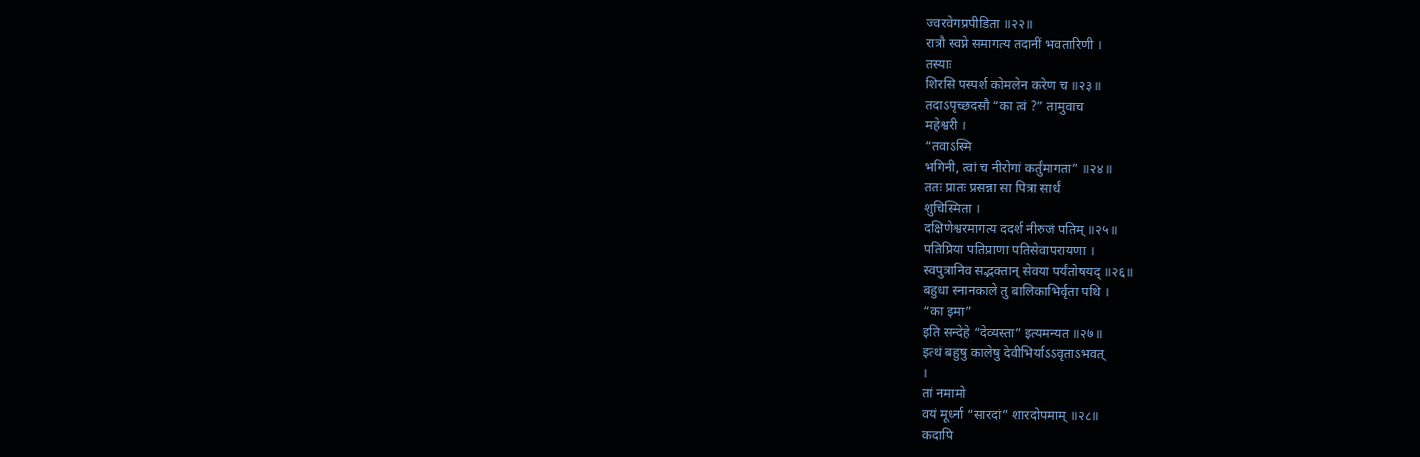ज्वरवेगप्रपीडिता ॥२२॥
रात्रौ स्वप्ने समागत्य तदानीं भवतारिणी ।
तस्याः
शिरसि पस्पर्श कोमलेन करेण च ॥२३॥
तदाऽपृच्छदसौ “का त्वं ?” तामुवाच
महेश्वरी ।
“तवाऽस्मि
भगिनी, त्वां च नीरोगां कर्तुंमागता” ॥२४॥
ततः प्रातः प्रसन्ना सा पित्रा सार्धं
शुचिस्मिता ।
दक्षिणेश्वरमागत्य ददर्श नीरुजं पतिम् ॥२५॥
पतिप्रिया पतिप्राणा पतिसेवापरायणा ।
स्वपुत्रानिव सद्भक्तान् सेवया पर्यंतोषयद् ॥२६॥
बहुधा स्नानकाले तु बालिकाभिर्वृता पथि ।
“का इमा”
इति सन्देहे “देव्यस्ता” इत्यमन्यत ॥२७॥
इत्थं बहुषु कालेषु देवीभिर्याऽऽवृताऽभवत्
।
तां नमामो
वयं मूर्ध्ना “सारदां” शारदोपमाम् ॥२८॥
कदापि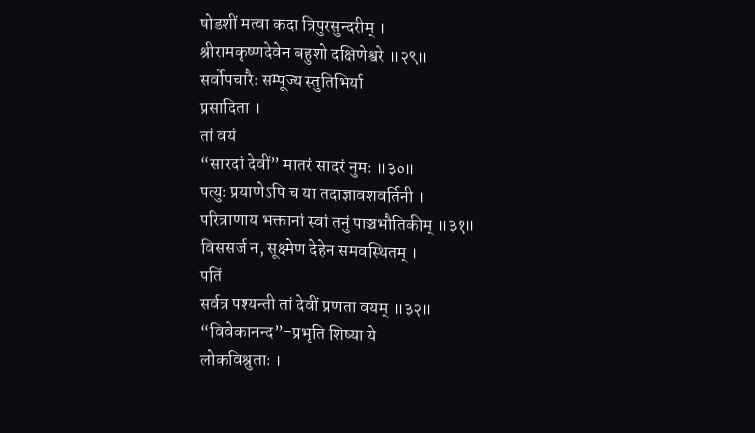षोडशीं मत्वा कदा त्रिपुरसुन्दरीम् ।
श्रीरामकृष्णदेवेन बहुशो दक्षिणेश्वरे ॥२९॥
सर्वोपचारैः सम्पूज्य स्तुतिभिर्या
प्रसादिता ।
तां वयं
“सारदां देवीं” मातरं सादरं नुमः ॥३०॥
पत्युः प्रयाणेऽपि च या तदाज्ञावशवर्तिनी ।
परित्राणाय भक्तानां स्वां तनुं पाञ्चभौतिकीम् ॥३१॥
विससर्ज न, सूक्ष्मेण देहेन समवस्थितम् ।
पतिं
सर्वत्र पश्यन्ती तां देवीं प्रणता वयम् ॥३२॥
“विवेकानन्द”-प्रभृति शिष्या ये
लोकविश्रुताः ।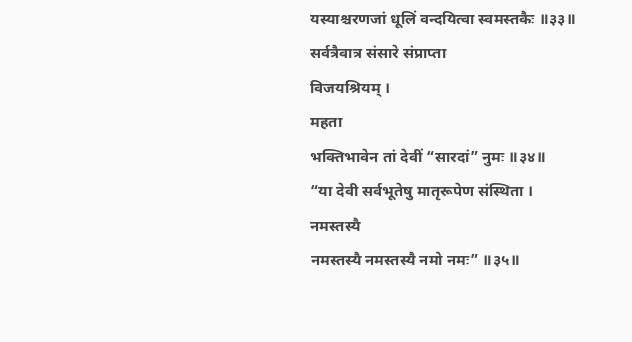यस्याश्चरणजां धूलिं वन्दयित्वा स्वमस्तकैः ॥३३॥
सर्वत्रैवात्र संसारे संप्राप्ता
विजयश्रियम् ।
महता
भक्तिभावेन तां देवीं “सारदां” नुमः ॥३४॥
“या देवी सर्वभूतेषु मातृरूपेण संस्थिता ।
नमस्तस्यै
नमस्तस्यै नमस्तस्यै नमो नमः” ॥३५॥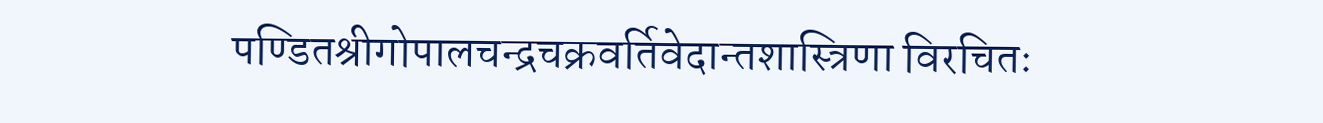पण्डितश्रीगोपालचन्द्रचक्रवर्तिवेदान्तशास्त्रिणा विरचितः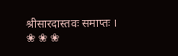श्रीसारदास्तवः समाप्तः ।
❀ ❀ ❀